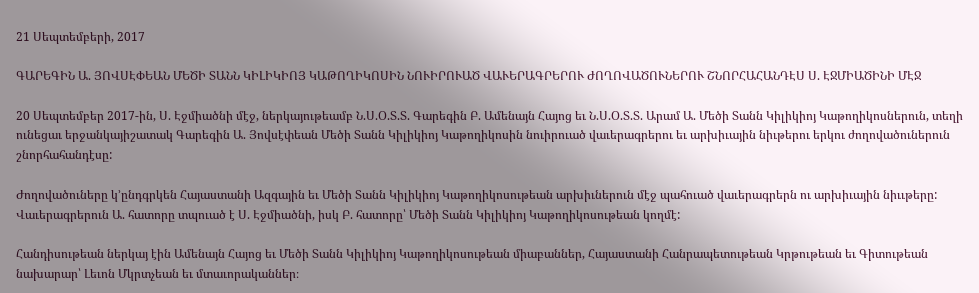21 Սեպտեմբերի, 2017

ԳԱՐԵԳԻՆ Ա. ՅՈՎՍԷՓԵԱՆ ՄԵԾԻ ՏԱՆՆ ԿԻԼԻԿԻՈՅ ԿԱԹՈՂԻԿՈՍԻՆ ՆՈՒԻՐՈՒԱԾ ՎԱՒԵՐԱԳՐԵՐՈՒ ԺՈՂՈՎԱԾՈՒՆԵՐՈՒ ՇՆՈՐՀԱՀԱՆԴԷՍ Ս. ԷՋՄԻԱԾԻՆԻ ՄԷՋ

20 Սեպտեմբեր 2017-ին, Ս. Էջմիածնի մէջ, ներկայութեամբ Ն.Ս.Օ.Տ.Տ. Գարեգին Բ. Ամենայն Հայոց եւ Ն.Ս.Օ.Տ.Տ. Արամ Ա. Մեծի Տանն Կիլիկիոյ Կաթողիկոսներուն, տեղի ունեցաւ երջանկայիշատակ Գարեգին Ա. Յովսէփեան Մեծի Տանն Կիլիկիոյ Կաթողիկոսին նուիրուած վաւերագրերու եւ արխիւային նիւթերու երկու ժողովածուներուն շնորհահանդէսը:

Ժողովածուները կ՚ընդգրկեն Հայաստանի Ազգային եւ Մեծի Տանն Կիլիկիոյ Կաթողիկոսութեան արխիւներուն մէջ պահուած վաւերագրերն ու արխիւային նիււթերը: Վաւերագրերուն Ա. հատորը տպուած է Ս. Էջմիածնի, իսկ Բ. հատորը՝ Մեծի Տանն Կիլիկիոյ Կաթողիկոսութեան կողմէ:

Հանդիսութեան ներկայ էին Ամենայն Հայոց եւ Մեծի Տանն Կիլիկիոյ Կաթողիկոսութեան միաբաններ, Հայաստանի Հանրապետութեան Կրթութեան եւ Գիտութեան նախարար՝ Լեւոն Մկրտչեան եւ մտաւորականներ։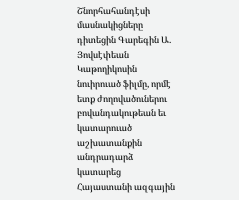Շնորհահանդէսի մասնակիցները դիտեցին Գարեգին Ա. Յովսէփեան Կաթողիկոսին նուիրուած ֆիլմը, որմէ ետք ժողովածուներու բովանդակութեան եւ կատարուած աշխատանքին անդրադարձ կատարեց Հայաստանի ազգային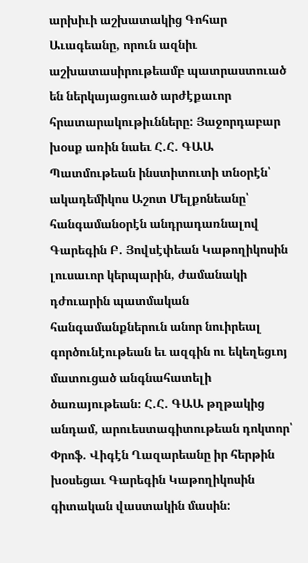արխիւի աշխատակից Գոհար Աւագեանը, որուն ազնիւ աշխատասիրութեամբ պատրաստուած են ներկայացուած արժէքաւոր հրատարակութիւնները: Յաջորդաբար խօսք առին նաեւ Հ.Հ. ԳԱԱ Պատմութեան ինստիտուտի տնօրէն՝ ակադեմիկոս Աշոտ Մելքոնեանը՝ հանգամանօրէն անդրադառնալով Գարեգին Բ. Յովսէփեան Կաթողիկոսին լուսաւոր կերպարին, ժամանակի դժուարին պատմական հանգամանքներուն անոր նուիրեալ գործունէութեան եւ ազգին ու եկեղեցւոյ մատուցած անգնահատելի ծառայութեան։ Հ.Հ. ԳԱԱ թղթակից անդամ, արուեստագիտութեան դոկտոր՝ Փրոֆ. Վիգէն Ղազարեանը իր հերթին խօսեցաւ Գարեգին Կաթողիկոսին գիտական վաստակին մասին: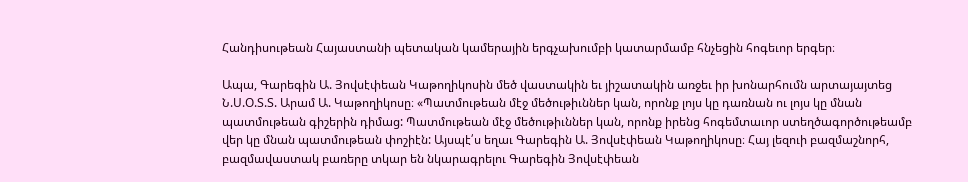Հանդիսութեան Հայաստանի պետական կամերային երգչախումբի կատարմամբ հնչեցին հոգեւոր երգեր։

Ապա, Գարեգին Ա. Յովսէփեան Կաթողիկոսին մեծ վաստակին եւ յիշատակին առջեւ իր խոնարհումն արտայայտեց Ն.Ս.Օ.Տ.Տ. Արամ Ա. Կաթողիկոսը։ «Պատմութեան մէջ մեծութիւններ կան, որոնք լոյս կը դառնան ու լոյս կը մնան պատմութեան գիշերին դիմաց: Պատմութեան մէջ մեծութիւններ կան, որոնք իրենց հոգեմտաւոր ստեղծագործութեամբ վեր կը մնան պատմութեան փոշիէն: Այսպէ՛ս եղաւ Գարեգին Ա. Յովսէփեան Կաթողիկոսը։ Հայ լեզուի բազմաշնորհ, բազմավաստակ բառերը տկար են նկարագրելու Գարեգին Յովսէփեան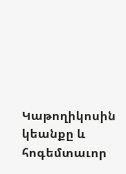Կաթողիկոսին կեանքը և հոգեմտաւոր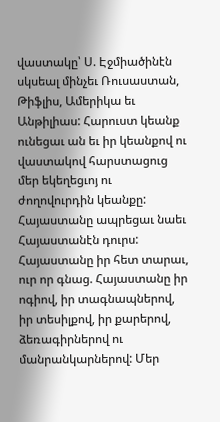վաստակը՝ Ս. Էջմիածինէն սկսեալ մինչեւ Ռուսաստան, Թիֆլիս, Ամերիկա եւ Անթիլիաս: Հարուստ կեանք ունեցաւ ան եւ իր կեանքով ու վաստակով հարստացուց մեր եկեղեցւոյ ու ժողովուրդին կեանքը: Հայաստանը ապրեցաւ նաեւ Հայաստանէն դուրս: Հայաստանը իր հետ տարաւ, ուր որ գնաց. Հայաստանը իր ոգիով, իր տագնապներով, իր տեսիլքով, իր քարերով, ձեռագիրներով ու մանրանկարներով: Մեր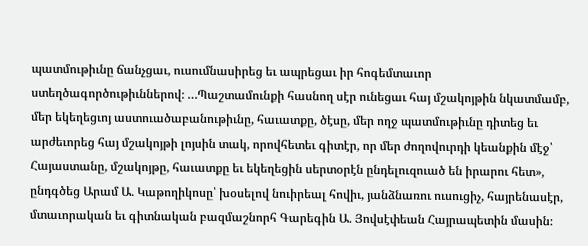պատմութիւնը ճանչցաւ, ուսումնասիրեց եւ ապրեցաւ իր հոգեմտաւոր ստեղծագործութիւններով։ …Պաշտամունքի հասնող սէր ունեցաւ հայ մշակոյթին նկատմամբ, մեր եկեղեցւոյ աստուածաբանութիւնը, հաւատքը, ծէսը, մեր ողջ պատմութիւնը դիտեց եւ արժեւորեց հայ մշակոյթի լոյսին տակ, որովհետեւ գիտէր, որ մեր ժողովուրդի կեանքին մէջ՝ Հայաստանը, մշակոյթը, հաւատքը եւ եկեղեցին սերտօրէն ընդելուզուած են իրարու հետ», ընդգծեց Արամ Ա. Կաթողիկոսը՝ խօսելով նուիրեալ հովիւ, յանձնառու ուսուցիչ, հայրենասէր, մտաւորական եւ գիտնական բազմաշնորհ Գարեգին Ա. Յովսէփեան Հայրապետին մասին։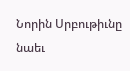Նորին Սրբութիւնը նաեւ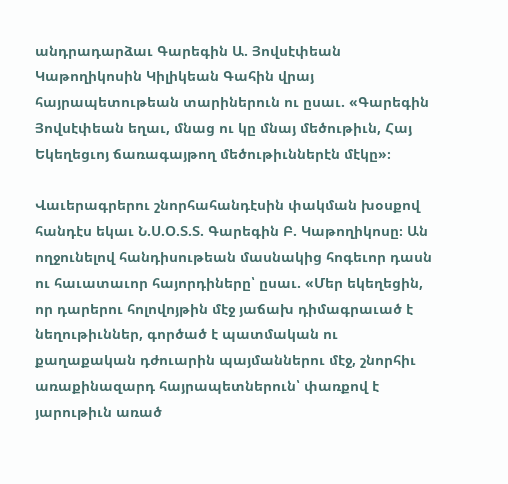անդրադարձաւ Գարեգին Ա. Յովսէփեան Կաթողիկոսին Կիլիկեան Գահին վրայ հայրապետութեան տարիներուն ու ըսաւ. «Գարեգին Յովսէփեան եղաւ, մնաց ու կը մնայ մեծութիւն, Հայ Եկեղեցւոյ ճառագայթող մեծութիւններէն մէկը»։

Վաւերագրերու շնորհահանդէսին փակման խօսքով հանդէս եկաւ Ն.Ս.Օ.Տ.Տ. Գարեգին Բ. Կաթողիկոսը։ Ան ողջունելով հանդիսութեան մասնակից հոգեւոր դասն ու հաւատաւոր հայորդիները՝ ըսաւ. «Մեր եկեղեցին, որ դարերու հոլովոյթին մէջ յաճախ դիմագրաւած է նեղութիւններ, գործած է պատմական ու քաղաքական դժուարին պայմաններու մէջ, շնորհիւ առաքինազարդ հայրապետներուն՝ փառքով է յարութիւն առած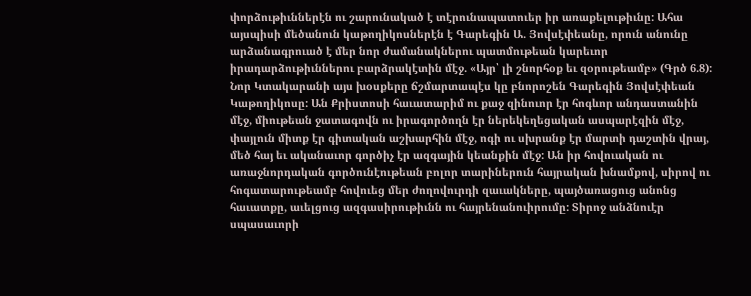փորձութիւններէն ու շարունակած է տէրունապատուեր իր առաքելութիւնը: Ահա այսպիսի մեծանուն կաթողիկոսներէն է Գարեգին Ա. Յովսէփեանը, որուն անունը արձանագրուած է մեր նոր ժամանակներու պատմութեան կարեւոր իրադարձութիւններու բարձրակէտին մէջ. «Այր՝ լի շնորհօք եւ զօրութեամբ» (Գրծ 6.8): Նոր Կտակարանի այս խօսքերը ճշմարտապէս կը բնորոշեն Գարեգին Յովսէփեան Կաթողիկոսը: Ան Քրիստոսի հաւատարիմ ու քաջ զինուոր էր հոգևոր անդաստանին մէջ, միութեան ջատագովն ու իրագործողն էր ներեկեղեցական ասպարէզին մէջ, փայլուն միտք էր գիտական աշխարհին մէջ, ոգի ու սխրանք էր մարտի դաշտին վրայ, մեծ հայ եւ ականաւոր գործիչ էր ազգային կեանքին մէջ: Ան իր հովուական ու առաջնորդական գործունէութեան բոլոր տարիներուն հայրական խնամքով, սիրով ու հոգատարութեամբ հովուեց մեր ժողովուրդի զաւակները, պայծառացուց անոնց հաւատքը, աւելցուց ազգասիրութիւնն ու հայրենանուիրումը: Տիրոջ անձնուէր սպասաւորի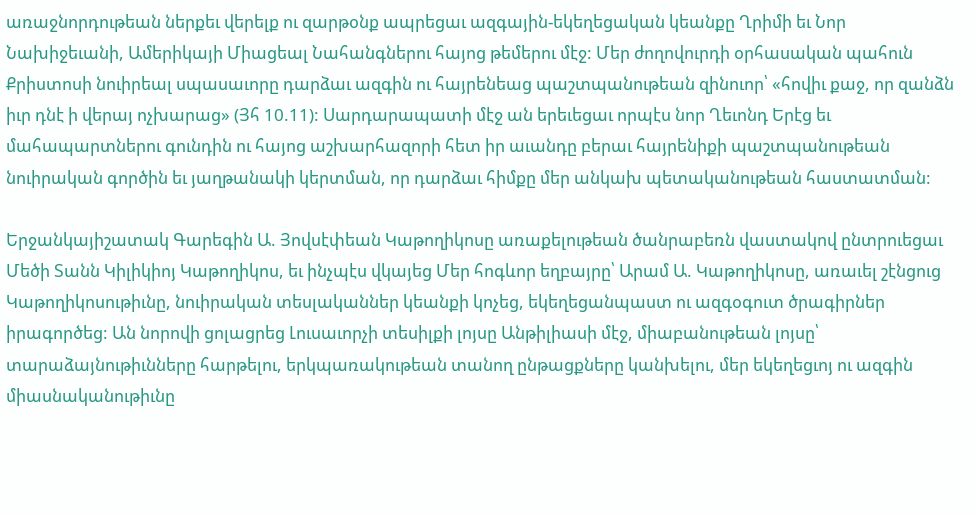առաջնորդութեան ներքեւ վերելք ու զարթօնք ապրեցաւ ազգային-եկեղեցական կեանքը Ղրիմի եւ Նոր Նախիջեւանի, Ամերիկայի Միացեալ Նահանգներու հայոց թեմերու մէջ: Մեր ժողովուրդի օրհասական պահուն Քրիստոսի նուիրեալ սպասաւորը դարձաւ ազգին ու հայրենեաց պաշտպանութեան զինուոր՝ «հովիւ քաջ, որ զանձն իւր դնէ ի վերայ ոչխարաց» (Յհ 10.11): Սարդարապատի մէջ ան երեւեցաւ որպէս նոր Ղեւոնդ Երէց եւ մահապարտներու գունդին ու հայոց աշխարհազորի հետ իր աւանդը բերաւ հայրենիքի պաշտպանութեան նուիրական գործին եւ յաղթանակի կերտման, որ դարձաւ հիմքը մեր անկախ պետականութեան հաստատման:

Երջանկայիշատակ Գարեգին Ա. Յովսէփեան Կաթողիկոսը առաքելութեան ծանրաբեռն վաստակով ընտրուեցաւ Մեծի Տանն Կիլիկիոյ Կաթողիկոս, եւ ինչպէս վկայեց Մեր հոգևոր եղբայրը՝ Արամ Ա. Կաթողիկոսը, առաւել շէնցուց Կաթողիկոսութիւնը, նուիրական տեսլականներ կեանքի կոչեց, եկեղեցանպաստ ու ազգօգուտ ծրագիրներ իրագործեց: Ան նորովի ցոլացրեց Լուսաւորչի տեսիլքի լոյսը Անթիլիասի մէջ, միաբանութեան լոյսը՝ տարաձայնութիւնները հարթելու, երկպառակութեան տանող ընթացքները կանխելու, մեր եկեղեցւոյ ու ազգին միասնականութիւնը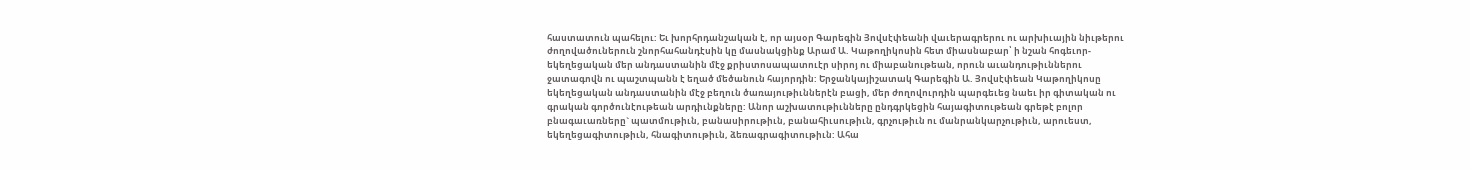հաստատուն պահելու: Եւ խորհրդանշական է, որ այսօր Գարեգին Յովսէփեանի վաւերագրերու ու արխիւային նիւթերու ժողովածուներուն շնորհահանդէսին կը մասնակցինք Արամ Ա. Կաթողիկոսին հետ միասնաբար՝ ի նշան հոգեւոր-եկեղեցական մեր անդաստանին մէջ քրիստոսապատուէր սիրոյ ու միաբանութեան, որուն աւանդութիւններու ջատագովն ու պաշտպանն է եղած մեծանուն հայորդին: Երջանկայիշատակ Գարեգին Ա. Յովսէփեան Կաթողիկոսը եկեղեցական անդաստանին մէջ բեղուն ծառայութիւններէն բացի, մեր ժողովուրդին պարգեւեց նաեւ իր գիտական ու գրական գործունէութեան արդիւնքները: Անոր աշխատութիւնները ընդգրկեցին հայագիտութեան գրեթէ բոլոր բնագաւառները` պատմութիւն, բանասիրութիւն, բանահիւսութիւն, գրչութիւն ու մանրանկարչութիւն, արուեստ, եկեղեցագիտութիւն, հնագիտութիւն, ձեռագրագիտութիւն: Ահա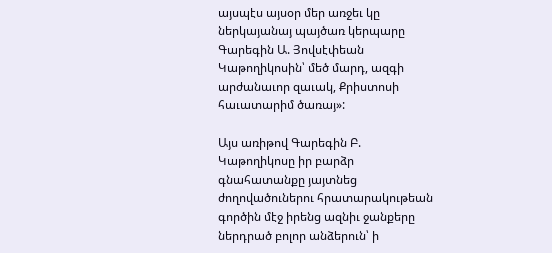այսպէս այսօր մեր առջեւ կը ներկայանայ պայծառ կերպարը Գարեգին Ա. Յովսէփեան Կաթողիկոսին՝ մեծ մարդ, ազգի արժանաւոր զաւակ, Քրիստոսի հաւատարիմ ծառայ»:

Այս առիթով Գարեգին Բ. Կաթողիկոսը իր բարձր գնահատանքը յայտնեց ժողովածուներու հրատարակութեան գործին մէջ իրենց ազնիւ ջանքերը ներդրած բոլոր անձերուն՝ ի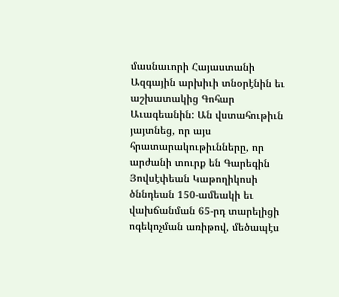մասնաւորի Հայաստանի Ազգային արխիւի տնօրէնին եւ աշխատակից Գոհար Աւագեանին: Ան վստահութիւն յայտնեց, որ այս հրատարակութիւնները, որ արժանի տուրք են Գարեգին Յովսէփեան Կաթողիկոսի ծննդեան 150-ամեակի եւ վախճանման 65-րդ տարելիցի ոգեկոչման առիթով, մեծապէս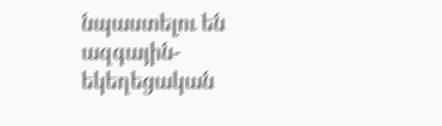նպաստելու են ազգային-եկեղեցական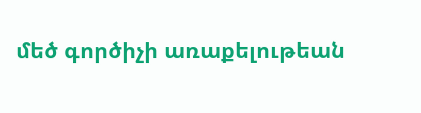մեծ գործիչի առաքելութեան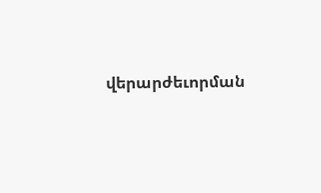վերարժեւորման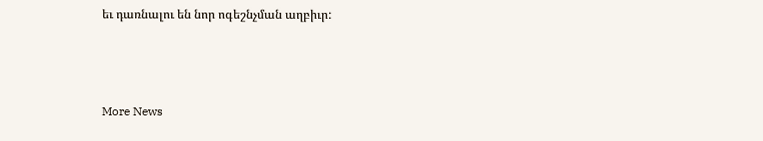եւ դառնալու են նոր ոգեշնչման աղբիւր:



More News